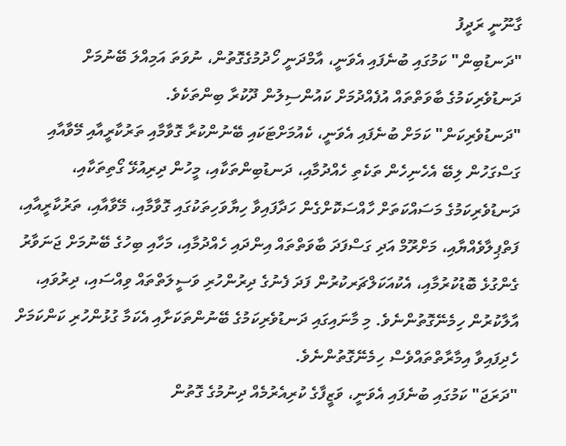ގާނޫނީ ރަދީފު
"ދަނޑުބިން" ކަމުގައި ބުނެފައި އެވަނީ، އާމްދަނީ ހޯދުމުގެގޮތުން، ނުވަތަ އަމިއްލަ ބޭނުމަށް ދަނޑުވެރިކަމުގެ ބާވަތްތައް އުފެއްދުމަށް ކައުންސިލުން ދޫކުރާ ބިންތަކެވެ.
"ދަނޑުވެރިކަން" ކަމަށް ބުނެފައި އެވަނީ، ކެއުމަށްޓަކައި ބޭނުންކުރާ ގޮވާމާއި ތަރުކާރީއާއި މޭވާއާއި ގަސްގަހުން ލިބޭ އެހެނިހެން ތަކެތި ހެއްދުމާއި، ދަނޑުބިންތަކާއި، މީހުން ދިރިއުޅޭ ގޯތިތަކާއި، ދަނޑުވެރިކަމުގެ މަސައްކަތަށް ހާއްސަކޮށްގެން ހަދާފައިވާ ހިޔާވަހިތަކުގައި ގޮވާމާއި، މޭވާއާއި، ތަރުކާރީއާއި، ފަތްޕިލާވެއްޔާއި، މަށްރޫމް އަދި ގަސްފަދަ ބާވަތްތައް އިންދައި ހެއްދުމާއި، މަހާއި ބިހުގެ ބޭނުމަށް ޖަނަވާރު ގެންގުޅެ ބޮޑުކުރުމާއި، އެކުއަކަލްޗަރކުރުން ފަދަ ފެނުގެ ދިރުންހުރި ވަސީލަތްތައް ވިއްސައި، ދިރުވައި، އާލާކުރުން ހިމެނޭގޮތުންނެވެ. މި މާނައިގައި ދަނޑުވެރިކަމުގެ ބޭނުންތަކަށާއި އެކަމާ ގުޅުންހުރި ކަންކަމަށް ހެދިފައިވާ އިމާރާތްތައްވެސް ހިމެނޭގޮތުންނެވެ.
"ދަރަޖަ" ކަމުގައި ބުނެފައި އެވަނީ، ވަޒީފާގެ ކުރިއެރުމެއް ދިނުމުގެ ގޮތުން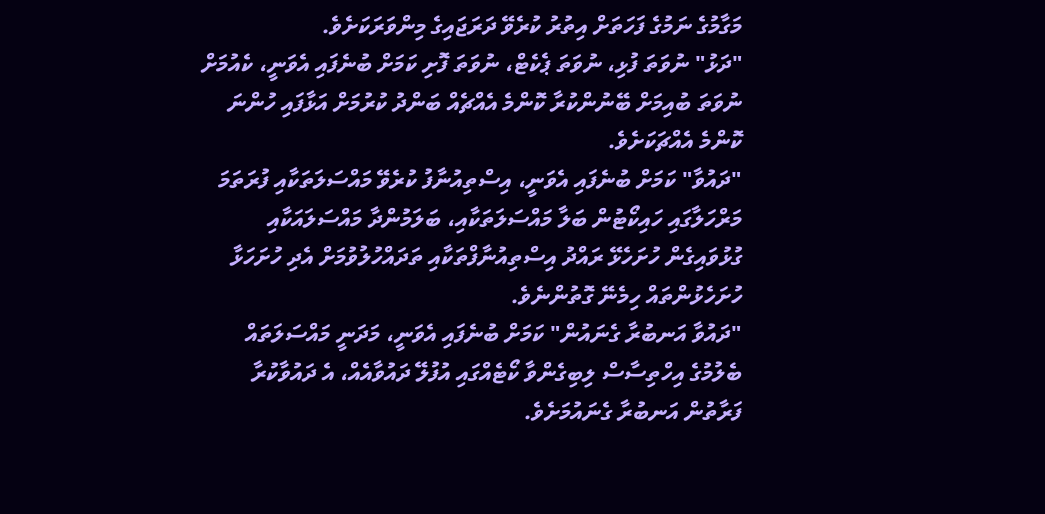މަގާމުގެ ނަމުގެ ފަހަތަށް އިތުރު ކުރެވޭ ދަރަޖައިގެ މިންވަރަކަށެވެ.
"ދަޅު" ނުވަތަ ފުޅި، ނުވަތަ ޕެކެޓް، ނުވަތަ ފޮށި ކަމަށް ބުނެފައި އެވަނީ، ކެއުމަށް ނުވަތަ ބުއިމަށް ބޭނުންކުރާ ކޮންމެ އެއްޗެއް ބަންދު ކުރުމަށް އަޅާފައި ހުންނަ ކޮންމެ އެއްޗަކަށެވެ.
"ދައުވާ" ކަމަށް ބުނެފައި އެވަނީ، އިސްތިއުނާފު ކުރެވޭ މައްސަލަތަކާއި ފުރަތަމަ މަރްހަލާގައި ހައިކޯޓުން ބަލާ މައްސަލަތަކާއި، ބަލަމުންދާ މައްސަލައަކާއި ގުޅުވައިގެން ހުށަހެޅޭ ރައްދު އިސްތިއުނާފްތަކާއި ތަދައްހުލުވުމަށް އެދި ހުށަހަޅާ ހުށަހެޅުންތައް ހިމެނޭ ގޮތުންނެވެ.
"ދައުވާ އަނބުރާ ގެނައުން" ކަމަށް ބުނެފައި އެވަނީ، މަދަނީ މައްސަލަތައް ބެލުމުގެ އިހްތިސާސް ލިބިގެންވާ ކޯޓެއްގައި އުފުލޭ ދައުވާއެއް، އެ ދައުވާކުރާ ފަރާތުން އަނބުރާ ގެނައުމަށެވެ.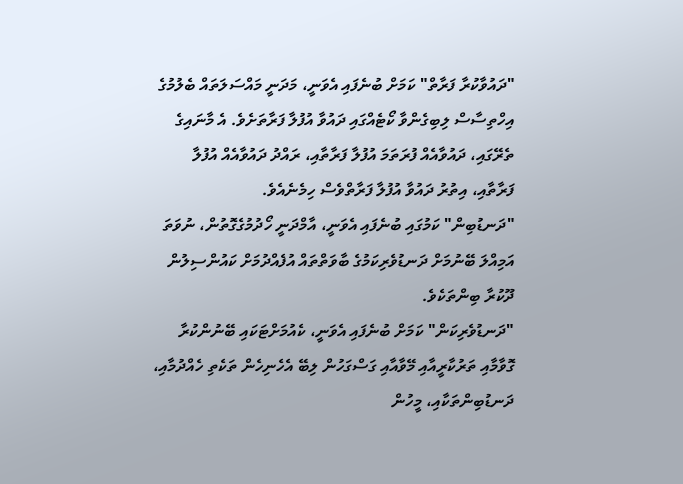"ދައުވާކުރާ ފަރާތް" ކަމަށް ބުނެފައި އެވަނީ، މަދަނީ މައްސަލަތައް ބެލުމުގެ އިހްތިސާސް ލިބިގެންވާ ކޯޓެއްގައި ދައުވާ އުފުލާ ފަރާތަށެވެ. އެ މާނައިގެ ތެރޭގައި، ދައުވާއެއް ފުރަތަމަ އުފުލާ ފަރާތާއި، ރައްދު ދައުވާއެއް އުފުލާ ފަރާތާއި، އިތުރު ދައުވާ އުފުލާ ފަރާތްވެސް ހިމެނެއެވެ.
"ދަނޑުބިން" ކަމުގައި ބުނެފައި އެވަނީ، އާމްދަނީ ހޯދުމުގެގޮތުން، ނުވަތަ އަމިއްލަ ބޭނުމަށް ދަނޑުވެރިކަމުގެ ބާވަތްތައް އުފެއްދުމަށް ކައުންސިލުން ދޫކުރާ ބިންތަކެވެ.
"ދަނޑުވެރިކަން" ކަމަށް ބުނެފައި އެވަނީ، ކެއުމަށްޓަކައި ބޭނުންކުރާ ގޮވާމާއި ތަރުކާރީއާއި މޭވާއާއި ގަސްގަހުން ލިބޭ އެހެނިހެން ތަކެތި ހެއްދުމާއި، ދަނޑުބިންތަކާއި، މީހުން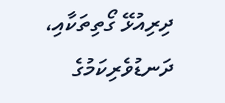ދިރިއުޅޭ ގޯތިތަކާއި، ދަނޑުވެރިކަމުގެ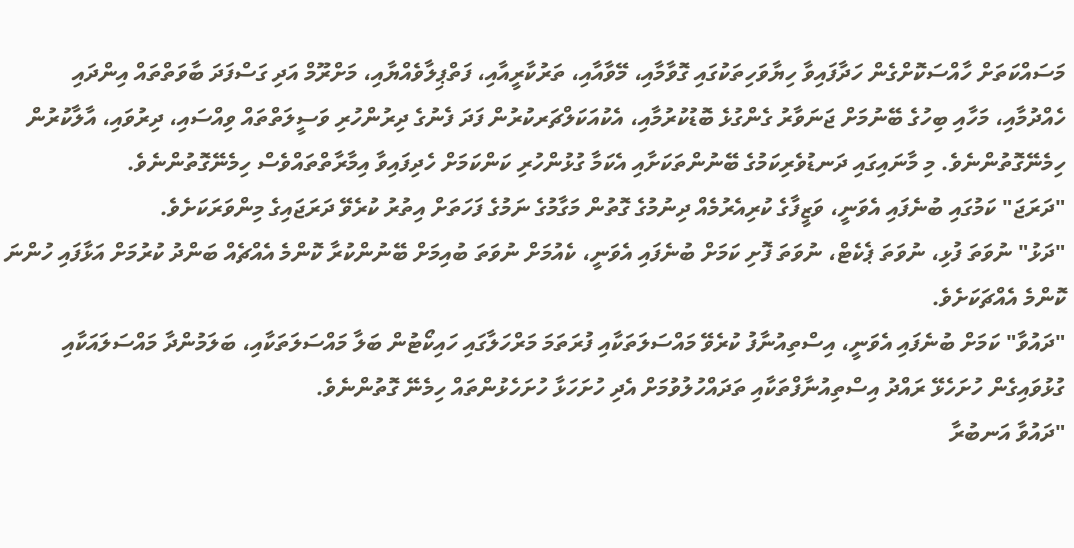މަސައްކަތަށް ހާއްސަކޮށްގެން ހަދާފައިވާ ހިޔާވަހިތަކުގައި ގޮވާމާއި، މޭވާއާއި، ތަރުކާރީއާއި، ފަތްޕިލާވެއްޔާއި، މަށްރޫމް އަދި ގަސްފަދަ ބާވަތްތައް އިންދައި ހެއްދުމާއި، މަހާއި ބިހުގެ ބޭނުމަށް ޖަނަވާރު ގެންގުޅެ ބޮޑުކުރުމާއި، އެކުއަކަލްޗަރކުރުން ފަދަ ފެނުގެ ދިރުންހުރި ވަސީލަތްތައް ވިއްސައި، ދިރުވައި، އާލާކުރުން ހިމެނޭގޮތުންނެވެ. މި މާނައިގައި ދަނޑުވެރިކަމުގެ ބޭނުންތަކަށާއި އެކަމާ ގުޅުންހުރި ކަންކަމަށް ހެދިފައިވާ އިމާރާތްތައްވެސް ހިމެނޭގޮތުންނެވެ.
"ދަރަޖަ" ކަމުގައި ބުނެފައި އެވަނީ، ވަޒީފާގެ ކުރިއެރުމެއް ދިނުމުގެ ގޮތުން މަގާމުގެ ނަމުގެ ފަހަތަށް އިތުރު ކުރެވޭ ދަރަޖައިގެ މިންވަރަކަށެވެ.
"ދަޅު" ނުވަތަ ފުޅި، ނުވަތަ ޕެކެޓް، ނުވަތަ ފޮށި ކަމަށް ބުނެފައި އެވަނީ، ކެއުމަށް ނުވަތަ ބުއިމަށް ބޭނުންކުރާ ކޮންމެ އެއްޗެއް ބަންދު ކުރުމަށް އަޅާފައި ހުންނަ ކޮންމެ އެއްޗަކަށެވެ.
"ދައުވާ" ކަމަށް ބުނެފައި އެވަނީ، އިސްތިއުނާފު ކުރެވޭ މައްސަލަތަކާއި ފުރަތަމަ މަރްހަލާގައި ހައިކޯޓުން ބަލާ މައްސަލަތަކާއި، ބަލަމުންދާ މައްސަލައަކާއި ގުޅުވައިގެން ހުށަހެޅޭ ރައްދު އިސްތިއުނާފްތަކާއި ތަދައްހުލުވުމަށް އެދި ހުށަހަޅާ ހުށަހެޅުންތައް ހިމެނޭ ގޮތުންނެވެ.
"ދައުވާ އަނބުރާ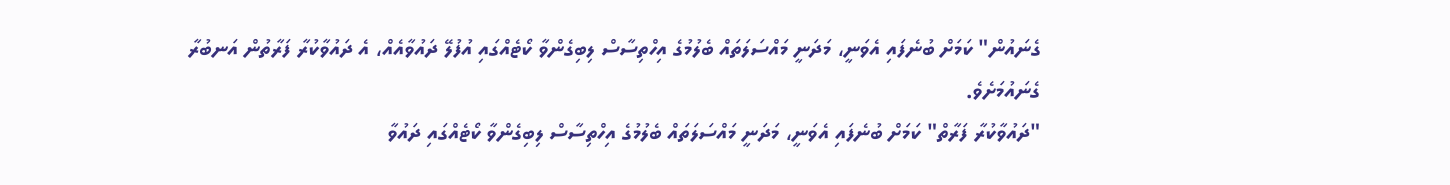ގެނައުން" ކަމަށް ބުނެފައި އެވަނީ، މަދަނީ މައްސަލަތައް ބެލުމުގެ އިހްތިސާސް ލިބިގެންވާ ކޯޓެއްގައި އުފުލޭ ދައުވާއެއް، އެ ދައުވާކުރާ ފަރާތުން އަނބުރާ ގެނައުމަށެވެ.
"ދައުވާކުރާ ފަރާތް" ކަމަށް ބުނެފައި އެވަނީ، މަދަނީ މައްސަލަތައް ބެލުމުގެ އިހްތިސާސް ލިބިގެންވާ ކޯޓެއްގައި ދައުވާ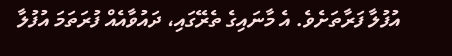އުފުލާ ފަރާތަށެވެ. އެ މާނައިގެ ތެރޭގައި، ދައުވާއެއް ފުރަތަމަ އުފުލާ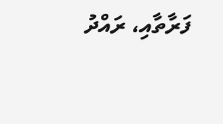ފަރާތާއި، ރައްދު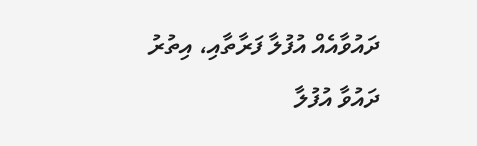ދައުވާއެއް އުފުލާ ފަރާތާއި، އިތުރު ދައުވާ އުފުލާ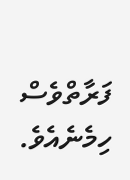ފަރާތްވެސް ހިމެނެއެވެ.